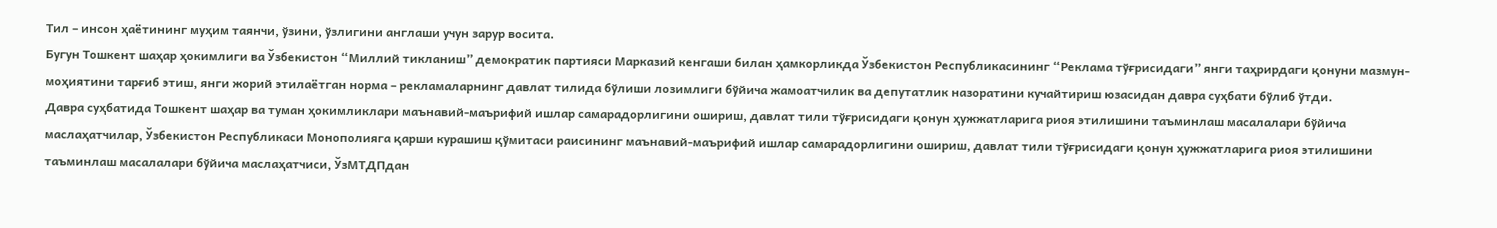Тил – инсон ҳаётининг муҳим таянчи, ўзини, ўзлигини англаши учун зарур восита.
Бугун Тошкент шаҳар ҳокимлиги ва Ўзбекистон “Миллий тикланиш” демократик партияси Марказий кенгаши билан ҳамкорликда Ўзбекистон Республикасининг “Реклама тўғрисидаги” янги таҳрирдаги қонуни мазмун-моҳиятини тарғиб этиш, янги жорий этилаётган норма – рекламаларнинг давлат тилида бўлиши лозимлиги бўйича жамоатчилик ва депутатлик назоратини кучайтириш юзасидан давра суҳбати бўлиб ўтди.
Давра суҳбатида Тошкент шаҳар ва туман ҳокимликлари маънавий-маърифий ишлар самарадорлигини ошириш, давлат тили тўғрисидаги қонун ҳужжатларига риоя этилишини таъминлаш масалалари бўйича маслаҳатчилар, Ўзбекистон Республикаси Монополияга қарши курашиш қўмитаси раисининг маънавий-маърифий ишлар самарадорлигини ошириш, давлат тили тўғрисидаги қонун ҳужжатларига риоя этилишини таъминлаш масалалари бўйича маслаҳатчиси, ЎзМТДПдан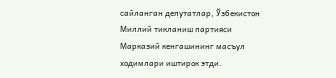сайланган депутатлар, Ўзбекистон Миллий тикланиш партияси Марказий кенгашининг маcъул ходимлари иштирок этди.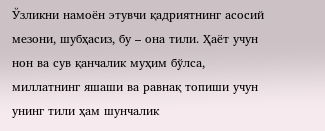Ўзликни намоён этувчи қадриятнинг асосий мезони, шубҳасиз, бу – она тили. Ҳаёт учун нон ва сув қанчалик муҳим бўлса, миллатнинг яшаши ва равнақ топиши учун унинг тили ҳам шунчалик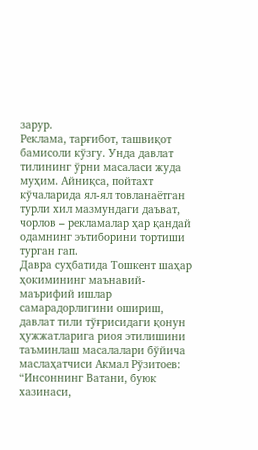зарур.
Реклама, тарғибот, ташвиқот бамисоли кўзгу. Унда давлат тилининг ўрни масаласи жуда муҳим. Айниқса, пойтахт кўчаларида ял-ял товланаётган турли хил мазмундаги даъват, чорлов – рекламалар ҳар қандай одамнинг эътиборини тортиши турган гап.
Давра суҳбатида Тошкент шаҳар ҳокимининг маънавий-маърифий ишлар самарадорлигини ошириш, давлат тили тўғрисидаги қонун ҳужжатларига риоя этилишини таъминлаш масалалари бўйича маслаҳатчиси Акмал Рўзитоев:
“Инсоннинг Ватани, буюк хазинаси,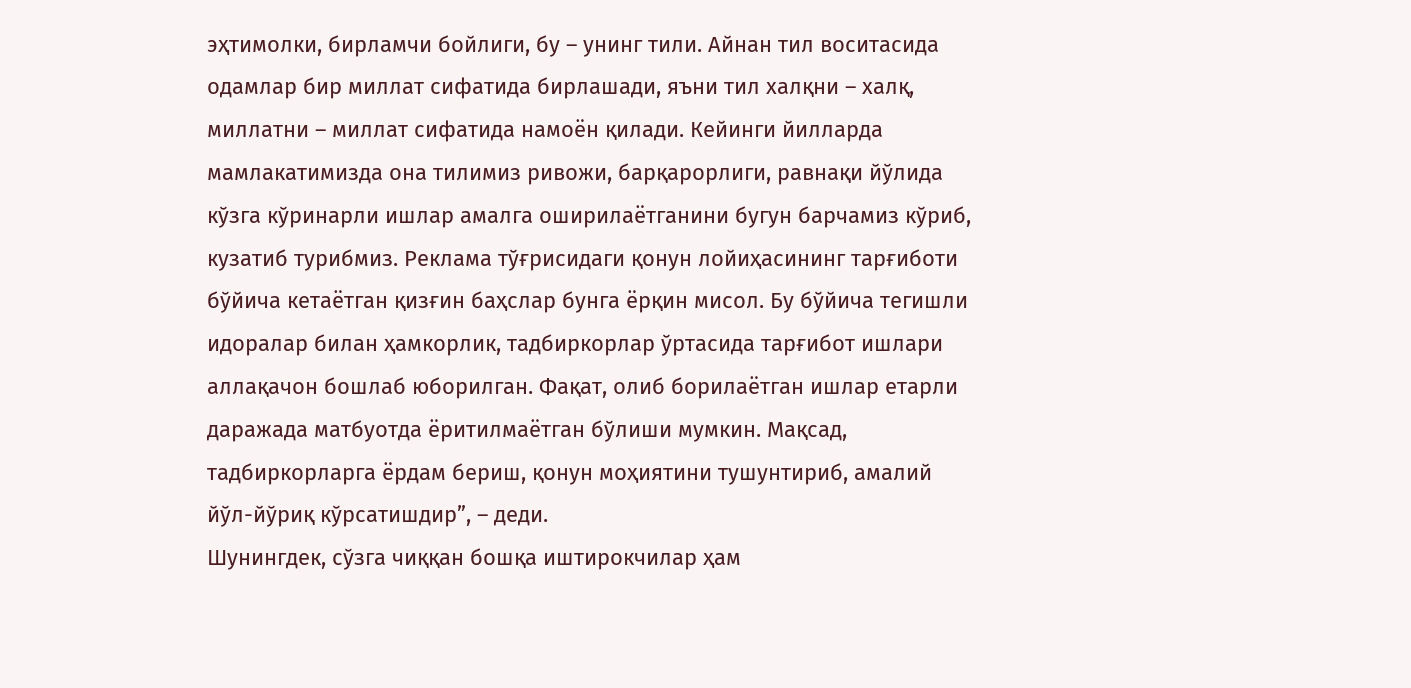эҳтимолки, бирламчи бойлиги, бу – унинг тили. Айнан тил воситасида одамлар бир миллат сифатида бирлашади, яъни тил халқни – халқ, миллатни – миллат сифатида намоён қилади. Кейинги йилларда мамлакатимизда она тилимиз ривожи, барқарорлиги, равнақи йўлида кўзга кўринарли ишлар амалга оширилаётганини бугун барчамиз кўриб, кузатиб турибмиз. Реклама тўғрисидаги қонун лойиҳасининг тарғиботи бўйича кетаётган қизғин баҳслар бунга ёрқин мисол. Бу бўйича тегишли идоралар билан ҳамкорлик, тадбиркорлар ўртасида тарғибот ишлари аллақачон бошлаб юборилган. Фақат, олиб борилаётган ишлар етарли даражада матбуотда ёритилмаётган бўлиши мумкин. Мақсад, тадбиркорларга ёрдам бериш, қонун моҳиятини тушунтириб, амалий йўл-йўриқ кўрсатишдир”, – деди.
Шунингдек, сўзга чиққан бошқа иштирокчилар ҳам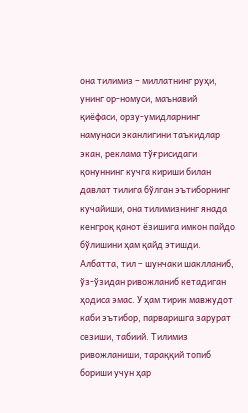она тилимиз – миллатнинг руҳи, унинг ор-номуси, маънавий қиёфаси, орзу-умидларнинг намунаси эканлигини таъкидлар экан, реклама тўғрисидаги қонуннинг кучга кириши билан давлат тилига бўлган эътиборнинг кучайиши, она тилимизнинг янада кенгроқ қанот ёзишига имкон пайдо бўлишини ҳам қайд этишди.
Албатта, тил – шунчаки шаклланиб, ўз-ўзидан ривожланиб кетадиган ҳодиса эмас. У ҳам тирик мавжудот каби эътибор, парваришга зарурат сезиши, табиий. Тилимиз ривожланиши, тараққий топиб бориши учун ҳар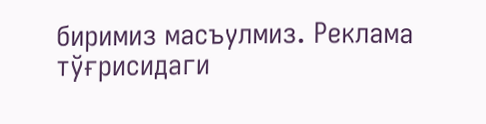биримиз масъулмиз. Реклама тўғрисидаги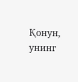Қонун, унинг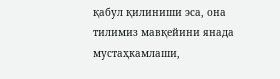қабул қилиниши эса, она тилимиз мавқейини янада мустаҳкамлаши,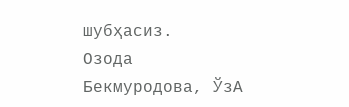шубҳасиз.
Озода Бекмуродова, ЎзА